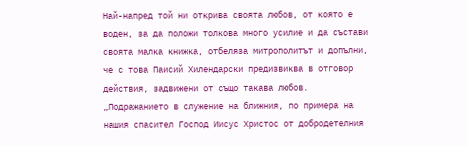Най-напред той ни открива своята любов, от която е воден, за да положи толкова много усилие и да състави своята малка книжка, отбеляза митрополитът и допълни, че с това Паисий Хилендарски предизвиква в отговор действия, задвижени от също такава любов.
„Подражанието в служение на ближния, по примера на нашия спасител Господ Иисус Христос от добродетелния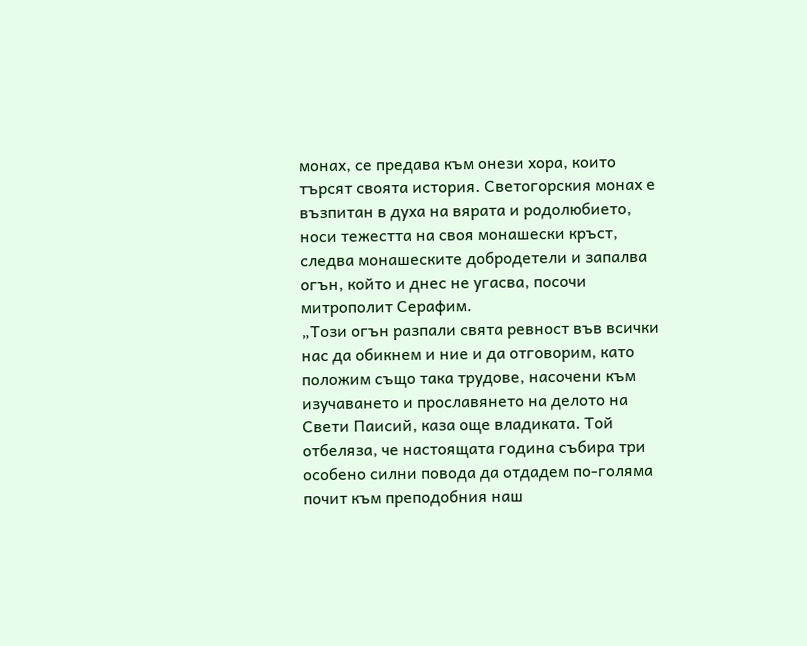монах, се предава към онези хора, които търсят своята история. Светогорския монах е възпитан в духа на вярата и родолюбието, носи тежестта на своя монашески кръст, следва монашеските добродетели и запалва огън, който и днес не угасва, посочи митрополит Серафим.
„Този огън разпали свята ревност във всички нас да обикнем и ние и да отговорим, като положим също така трудове, насочени към изучаването и прославянето на делото на Свети Паисий, каза още владиката. Той отбеляза, че настоящата година събира три особено силни повода да отдадем по-голяма почит към преподобния наш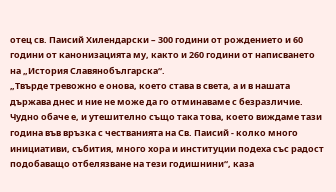отец св. Паисий Хилендарски – 300 години от рождението и 60 години от канонизацията му, както и 260 години от написването на „История Славянобългарска“.
„Твърде тревожно е онова, което става в света, а и в нашата държава днес и ние не може да го отминаваме с безразличие. Чудно обаче е, и утешително също така това, което виждаме тази година във връзка с честванията на Св. Паисий - колко много инициативи, събития, много хора и институции подеха със радост подобаващо отбелязване на тези годишнини“, каза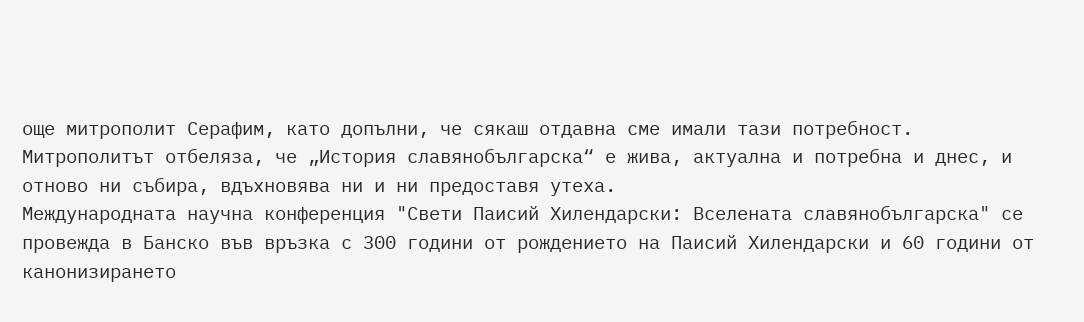още митрополит Серафим, като допълни, че сякаш отдавна сме имали тази потребност.
Митрополитът отбеляза, че „История славянобългарска“ е жива, актуална и потребна и днес, и отново ни събира, вдъхновява ни и ни предоставя утеха.
Международната научна конференция "Свети Паисий Хилендарски: Вселената славянобългарска" се провежда в Банско във връзка с 300 години от рождението на Паисий Хилендарски и 60 години от канонизирането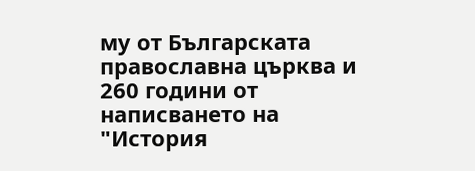му от Българската православна църква и 260 години от написването на "История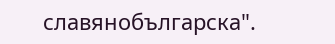славянобългарска".